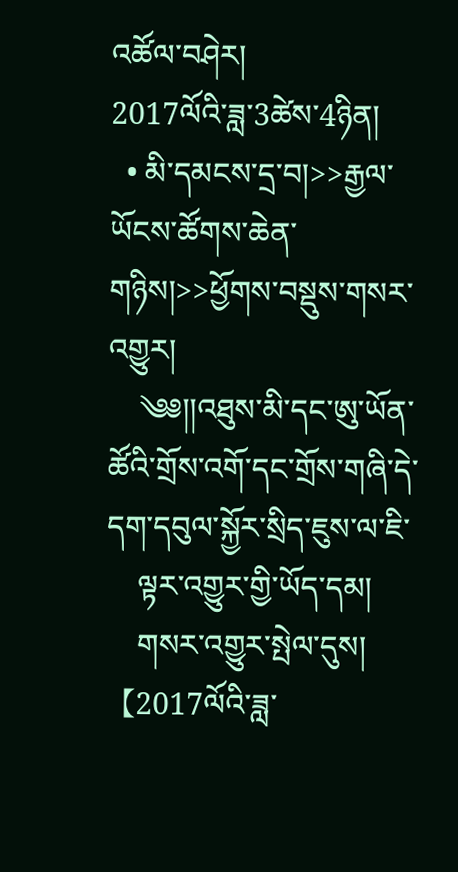འཚོལ་བཤེར།
2017ལོའི་ཟླ་3ཚེས་4ཉིན།
  • མི་དམངས་དྲ་བ།>>རྒྱལ་ཡོངས་ཚོགས་ཆེན་གཉིས།>>ཕྱོགས་བསྡུས་གསར་འགྱུར།
    ༄༅།།འཐུས་མི་དང་ཨུ་ཡོན་ཚོའི་གྲོས་འགོ་དང་གྲོས་གཞི་དེ་དག་དབུལ་སྐྱོར་སྲིད་ཇུས་ལ་ཇི་
    ལྟར་འགྱུར་གྱི་ཡོད་དམ།
    གསར་འགྱུར་སྤེལ་དུས།  【2017ལོའི་ཟླ་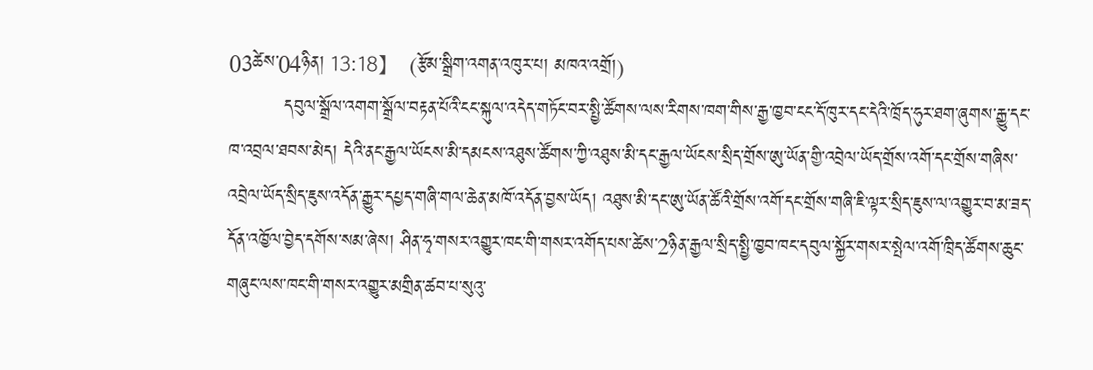03ཚེས་04ཉིན། 13:18】   (རྩོམ་སྒྲིག་འགན་འཁུར་པ། མཁའ་འགྲོ།)
         དབུལ་སྒྲོལ་འགག་སྒྲོལ་བརྟན་པོའི་ངང་སྐུལ་འདེད་གཏོང་བར་སྤྱི་ཚོགས་ལས་རིགས་ཁག་གིས་རྒྱ་ཁྱབ་ངང་དོ་ཁུར་དང་དེའི་ཁྲོད་ཧུར་ཐག་ཞུགས་རྒྱུ་དང་ཁ་འབྲལ་ཐབས་མེད། དེའི་ནང་རྒྱལ་ཡོངས་མི་དམངས་འཐུས་ཚོགས་ཀྱི་འཐུས་མི་དང་རྒྱལ་ཡོངས་སྲིད་གྲོས་ཨུ་ཡོན་གྱི་འབྲེལ་ཡོད་གྲོས་འགོ་དང་གྲོས་གཞིས་འབྲེལ་ཡོད་སྲིད་ཇུས་འདོན་རྒྱུར་དཔྱད་གཞི་གལ་ཆེན་མཁོ་འདོན་བྱས་ཡོད། འཐུས་མི་དང་ཨུ་ཡོན་ཚོའི་གྲོས་འགོ་དང་གྲོས་གཞི་ཇི་ལྟར་སྲིད་ཇུས་ལ་འགྱུར་བ་མ་ཟད་དོན་འཁྱོལ་བྱེད་དགོས་སམ་ཞེས། ཤིན་ཧྭ་གསར་འགྱུར་ཁང་གི་གསར་འགོད་པས་ཚེས་2ཉིན་རྒྱལ་སྲིད་སྤྱི་ཁྱབ་ཁང་དབུལ་སྐྱོར་གསར་སྤེལ་འགོ་ཁྲིད་ཚོགས་ཆུང་གཞུང་ལས་ཁང་གི་གསར་འགྱུར་མགྲིན་ཚབ་པ་སུའུ་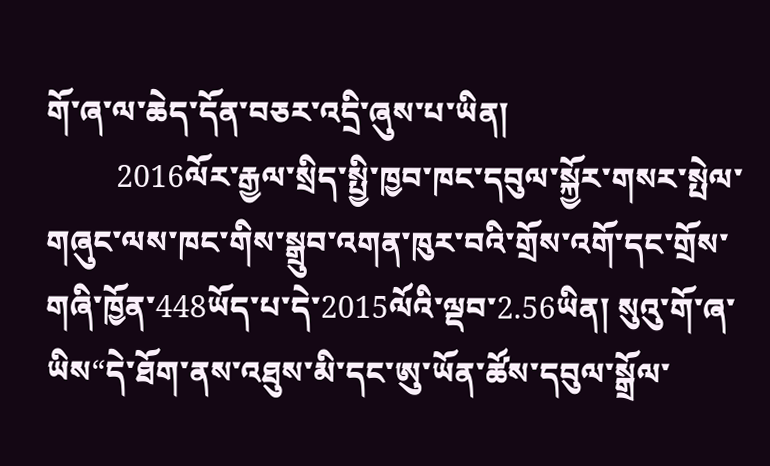གོ་ཞ་ལ་ཆེད་དོན་བཅར་འདྲི་ཞུས་པ་ཡིན།
         2016ལོར་རྒྱལ་སྲིད་སྤྱི་ཁྱབ་ཁང་དབུལ་སྐྱོར་གསར་སྤེལ་གཞུང་ལས་ཁང་གིས་སྒྲུབ་འགན་ཁུར་བའི་གྲོས་འགོ་དང་གྲོས་གཞི་ཁྱོན་448ཡོད་པ་དེ་2015ལོའི་ལྡབ་2.56ཡིན། སུའུ་གོ་ཞ་ཡིས“དེ་ཐོག་ནས་འཐུས་མི་དང་ཨུ་ཡོན་ཚོས་དབུལ་སྒྲོལ་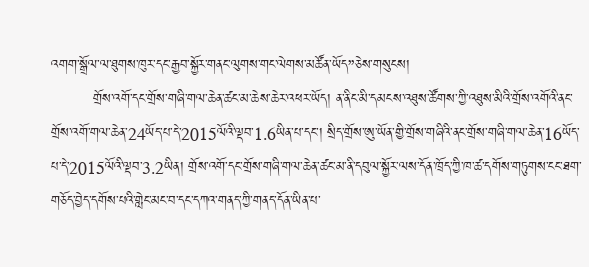འགག་སྒྲོལ་ལ་ཐུགས་ཁུར་དང་རྒྱབ་སྐྱོར་གནང་ལུགས་གང་ལེགས་མཚོན་ཡོད”ཅེས་གསུངས།
         གྲོས་འགོ་དང་གྲོས་གཞི་གལ་ཆེན་ཚང་མ་ཆེས་ཆེར་འཕར་ཡོད། ན་ནིང་མི་དམངས་འཐུས་ཚོགས་ཀྱི་འཐུས་མིའི་གྲོས་འགོའི་ནང་གྲོས་འགོ་གལ་ཆེན་24ཡོད་པ་དེ་2015ལོའི་ལྡབ་1.6ཡིན་པ་དང་། སྲིད་གྲོས་ཨུ་ཡོན་གྱི་གྲོས་གཞིའི་ནང་གྲོས་གཞི་གལ་ཆེན་16ཡོད་པ་དེ་2015ལོའི་ལྡབ་3.2ཡིན། གྲོས་འགོ་དང་གྲོས་གཞི་གལ་ཆེན་ཚང་མ་ནི་དབུལ་སྐྱོར་ལས་དོན་ཁྲོད་ཀྱི་ཁ་ཚ་དགོས་གཏུགས་ངང་ཐག་གཅོད་བྱེད་དགོས་པའི་གླེང་མང་བ་དང་དཀའ་གནད་ཀྱི་གནད་དོན་ཡིན་པ་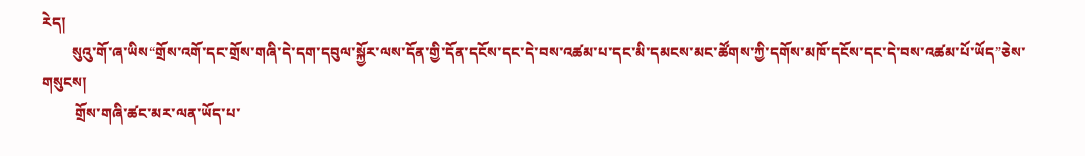རེད།
        སུའུ་གོ་ཞ་ཡིས“གྲོས་འགོ་དང་གྲོས་གཞི་དེ་དག་དབུལ་སྐྱོར་ལས་དོན་གྱི་དོན་དངོས་དང་དེ་བས་འཚམ་པ་དང་མི་དམངས་མང་ཚོགས་ཀྱི་དགོས་མཁོ་དངོས་དང་དེ་བས་འཚམ་པོ་ཡོད”ཅེས་གསུངས།
         གྲོས་གཞི་ཚང་མར་ལན་ཡོད་པ་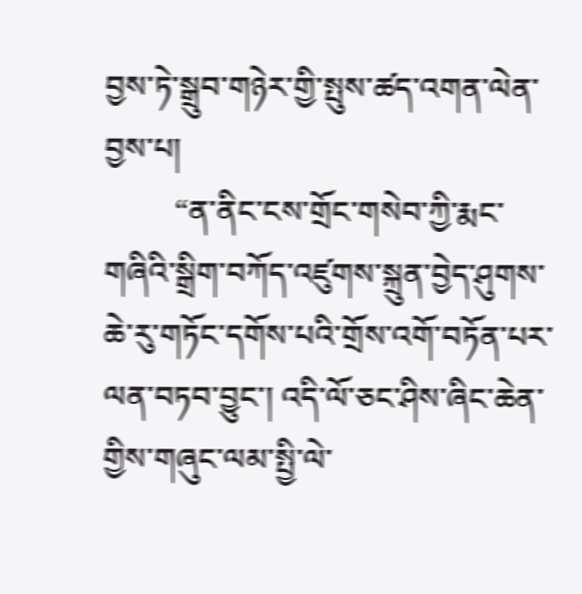བྱས་ཏེ་སྒྲུབ་གཉེར་གྱི་སྤུས་ཚད་འགན་ལེན་བྱས་པ།
         “ན་ནིང་ངས་གྲོང་གསེབ་ཀྱི་རྨང་གཞིའི་སྒྲིག་བཀོད་འཛུགས་སྐྲུན་བྱེད་ཤུགས་ཆེ་རུ་གཏོང་དགོས་པའི་གྲོས་འགོ་བཏོན་པར་ལན་བཏབ་བྱུང་། འདི་ལོ་ཅང་ཤིས་ཞིང་ཆེན་གྱིས་གཞུང་ལམ་སྤྱི་ལེ་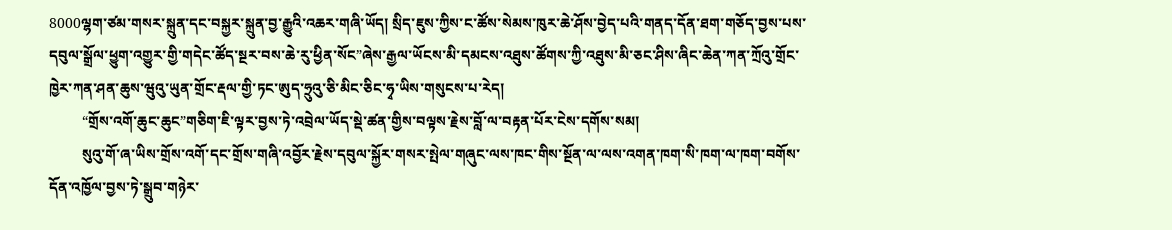8000ལྷག་ཙམ་གསར་སྐྲུན་དང་བསྐྱར་སྐྲུན་བྱ་རྒྱུའི་འཆར་གཞི་ཡོད། སྲིད་ཇུས་ཀྱིས་ང་ཚོས་སེམས་ཁུར་ཆེ་ཤོས་བྱེད་པའི་གནད་དོན་ཐག་གཅོད་བྱས་པས་དབུལ་སྒྲོལ་ཕྱུག་འགྱུར་གྱི་གདེང་ཚོད་སྔར་བས་ཆེ་རུ་ཕྱིན་སོང”ཞེས་རྒྱལ་ཡོངས་མི་དམངས་འཐུས་ཚོགས་ཀྱི་འཐུས་མི་ཅང་ཤིས་ཞིང་ཆེན་ཀན་ཀྲོའུ་གྲོང་ཁྱེར་ཀན་ཤན་ཆུས་ཝུའུ་ཡུན་གྲོང་རྡལ་གྱི་ཏང་ཨུད་ཧྲུའུ་ཅི་མིང་ཅིང་ཧྭ་ཡིས་གསུངས་པ་རེད།
         “གྲོས་འགོ་ཆུང་ཆུང”གཅིག་ཇི་ལྟར་བྱས་ཏེ་འབྲེལ་ཡོད་སྡེ་ཚན་གྱིས་བལྟས་རྗེས་བློ་ལ་བརྟན་པོར་ངེས་དགོས་སམ།
         སུའུ་གོ་ཞ་ཡིས་གྲོས་འགོ་དང་གྲོས་གཞི་འབྱོར་རྗེས་དབུལ་སྐྱོར་གསར་སྤེལ་གཞུང་ལས་ཁང་གིས་སྔོན་ལ་ལས་འགན་ཁག་སི་ཁག་ལ་ཁག་བགོས་དོན་འཁྱོལ་བྱས་ཏེ་སྒྲུབ་གཉེར་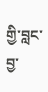གྱི་བླང་བྱ་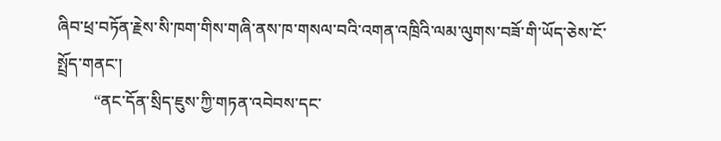ཞིབ་ཕྲ་བཏོན་རྗེས་སི་ཁག་གིས་གཞི་ནས་ཁ་གསལ་བའི་འགན་འཁྲིའི་ལམ་ལུགས་བཟོ་གི་ཡོད་ཅེས་ངོ་སྤྲོད་གནང་།
         “ནང་དོན་སྲིད་ཇུས་ཀྱི་གཏན་འབེབས་དང་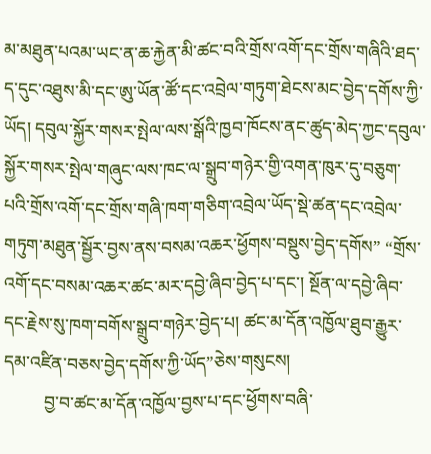མ་མཐུན་པའམ་ཡང་ན་ཆ་རྐྱེན་མི་ཚང་བའི་གྲོས་འགོ་དང་གྲོས་གཞིའི་ཐད་ད་དུང་འཐུས་མི་དང་ཨུ་ཡོན་ཚོ་དང་འབྲེལ་གཏུག་ཐེངས་མང་བྱེད་དགོས་ཀྱི་ཡོད། དབུལ་སྐྱོར་གསར་སྤེལ་ལས་སྒོའི་ཁྱབ་ཁོངས་ནང་ཚུད་མེད་ཀྱང་དབུལ་སྐྱོར་གསར་སྤེལ་གཞུང་ལས་ཁང་ལ་སྒྲུབ་གཉེར་གྱི་འགན་ཁུར་དུ་བཅུག་པའི་གྲོས་འགོ་དང་གྲོས་གཞི་ཁག་གཅིག་འབྲེལ་ཡོད་སྡེ་ཚན་དང་འབྲེལ་གཏུག་མཐུན་སྦྱོར་བྱས་ནས་བསམ་འཆར་ཕྱོགས་བསྡུས་བྱེད་དགོས” “གྲོས་འགོ་དང་བསམ་འཆར་ཚང་མར་དབྱེ་ཞིབ་བྱེད་པ་དང་། སྔོན་ལ་དབྱེ་ཞིབ་དང་རྗེས་སུ་ཁག་བགོས་སྒྲུབ་གཉེར་བྱེད་པ། ཚང་མ་དོན་འཁྱོལ་ཐུབ་རྒྱུར་དམ་འཛིན་བཅས་བྱེད་དགོས་ཀྱི་ཡོད”ཅེས་གསུངས།
         བྱ་བ་ཚང་མ་དོན་འཁྱོལ་བྱས་པ་དང་ཕྱོགས་བཞི་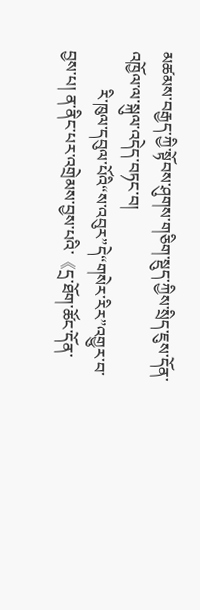མཚམས་བརྒྱད་ཀྱི་སྟོབས་ཤུགས་གཅིག་སྡུད་ཀྱིས་སྲིད་ཇུས་དོན་འཁྱོལ་ལ་སྐུལ་འདེད་བཏང་བ།
         རི་ཁུལ་དབུལ་པོའི“ས་འབུར”དེ“གསེར་རིར”འགྱུར་བ་བྱས་པ། ན་ནིང་པར་འགྲེམས་བྱས་པའི་《དྲ་ཐོག་ཚོང་དོན་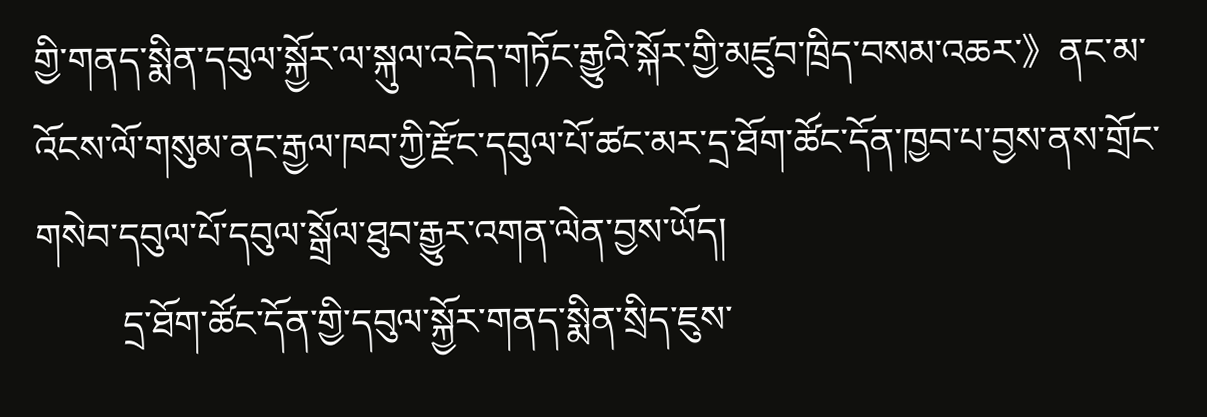གྱི་གནད་སྨིན་དབུལ་སྐྱོར་ལ་སྐུལ་འདེད་གཏོང་རྒྱུའི་སྐོར་གྱི་མཛུབ་ཁྲིད་བསམ་འཆར་》ནང་མ་འོངས་ལོ་གསུམ་ནང་རྒྱལ་ཁབ་ཀྱི་རྫོང་དབུལ་པོ་ཚང་མར་དྲ་ཐོག་ཚོང་དོན་ཁྱབ་པ་བྱས་ནས་གྲོང་གསེབ་དབུལ་པོ་དབུལ་སྒྲོལ་ཐུབ་རྒྱུར་འགན་ལེན་བྱས་ཡོད།
         དྲ་ཐོག་ཚོང་དོན་གྱི་དབུལ་སྐྱོར་གནད་སྨིན་སྲིད་ཇུས་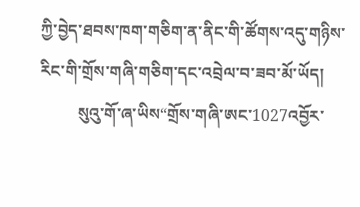ཀྱི་བྱེད་ཐབས་ཁག་གཅིག་ན་ནིང་གི་ཚོགས་འདུ་གཉིས་རིང་གི་གྲོས་གཞི་གཅིག་དང་འབྲེལ་བ་ཟབ་མོ་ཡོད།
         སུའུ་གོ་ཞ་ཡིས“གྲོས་གཞི་ཨང་1027འབྱོར་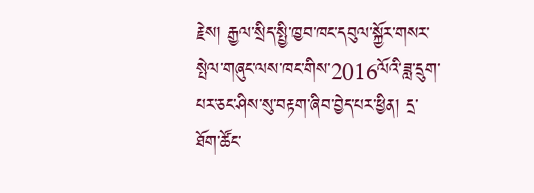རྗེས། རྒྱལ་སྲིད་སྤྱི་ཁྱབ་ཁང་དབུལ་སྐྱོར་གསར་སྤེལ་གཞུང་ལས་ཁང་གིས་2016ལོའི་ཟླ་དྲུག་པར་ཅང་ཤིས་སུ་བརྟག་ཞིབ་བྱེད་པར་ཕྱིན། དྲ་ཐོག་ཚོང་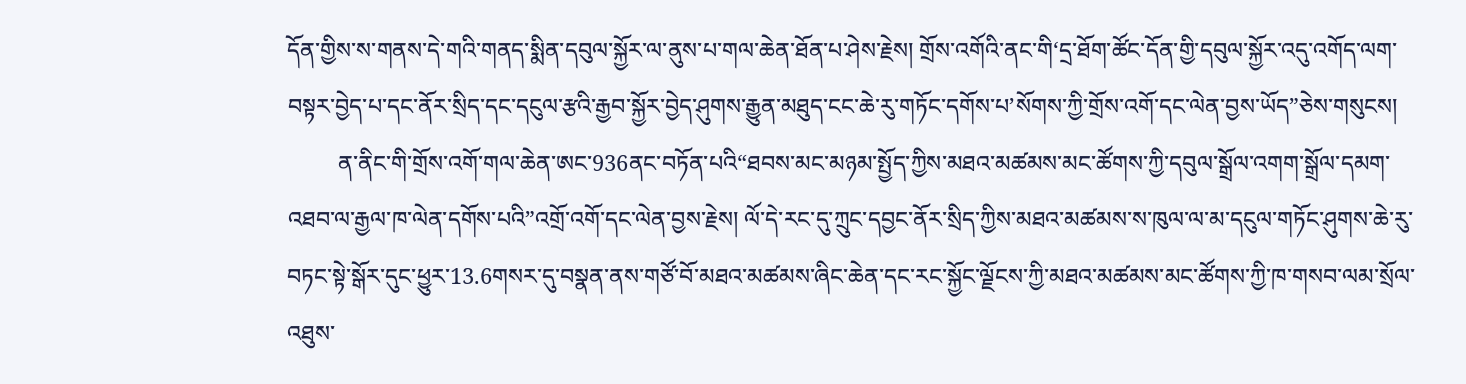དོན་གྱིས་ས་གནས་དེ་གའི་གནད་སྨིན་དབུལ་སྐྱོར་ལ་ནུས་པ་གལ་ཆེན་ཐོན་པ་ཤེས་རྗེས། གྲོས་འགོའི་ནང་གི‘དྲ་ཐོག་ཚོང་དོན་གྱི་དབུལ་སྐྱོར་འདུ་འགོད་ལག་བསྟར་བྱེད་པ་དང་ནོར་སྲིད་དང་དངུལ་རྩའི་རྒྱབ་སྐྱོར་བྱེད་ཤུགས་རྒྱུན་མཐུད་ངང་ཆེ་རུ་གཏོང་དགོས་པ’སོགས་ཀྱི་གྲོས་འགོ་དང་ལེན་བྱས་ཡོད”ཅེས་གསུངས།
         ན་ནིང་གི་གྲོས་འགོ་གལ་ཆེན་ཨང་936ནང་བཏོན་པའི“ཐབས་མང་མཉམ་སྤྱོད་ཀྱིས་མཐའ་མཚམས་མང་ཚོགས་ཀྱི་དབུལ་སྒྲོལ་འགག་སྒྲོལ་དམག་འཐབ་ལ་རྒྱལ་ཁ་ལེན་དགོས་པའི”འགྲོ་འགོ་དང་ལེན་བྱས་རྗེས། ལོ་དེ་རང་དུ་ཀྲུང་དབྱང་ནོར་སྲིད་ཀྱིས་མཐའ་མཚམས་ས་ཁུལ་ལ་མ་དངུལ་གཏོང་ཤུགས་ཆེ་རུ་བཏང་སྟེ་སྒོར་དུང་ཕྱུར་13.6གསར་དུ་བསྣན་ནས་གཙོ་བོ་མཐའ་མཚམས་ཞིང་ཆེན་དང་རང་སྐྱོང་ལྗོངས་ཀྱི་མཐའ་མཚམས་མང་ཚོགས་ཀྱི་ཁ་གསབ་ལམ་སྲོལ་འཐུས་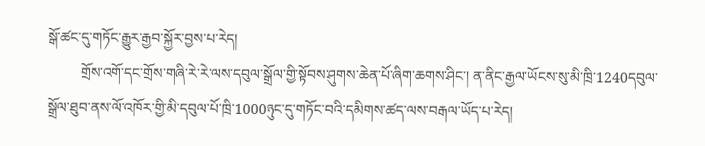སྒོ་ཚང་དུ་གཏོང་རྒྱུར་རྒྱབ་སྐྱོར་བྱས་པ་རེད།
         གྲོས་འགོ་དང་གྲོས་གཞི་རེ་རེ་ལས་དབུལ་སྒྲོལ་གྱི་སྟོབས་ཤུགས་ཆེན་པོ་ཞིག་ཆགས་ཤིང་། ན་ནིང་རྒྱལ་ཡོངས་སུ་མི་ཁྲི་1240དབུལ་སྒྲོལ་ཐུབ་ནས་ལོ་འཁོར་གྱི་མི་དབུལ་པོ་ཁྲི་1000ཉུང་དུ་གཏོང་བའི་དམིགས་ཚད་ལས་བརྒལ་ཡོད་པ་རེད།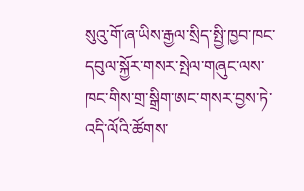སུའུ་གོ་ཞ་ཡིས་རྒྱལ་སྲིད་སྤྱི་ཁྱབ་ཁང་དབུལ་སྐྱོར་གསར་སྤེལ་གཞུང་ལས་ཁང་གིས་གྲ་སྒྲིག་ཨང་གསར་བྱས་ཏེ་འདི་ལོའི་ཚོགས་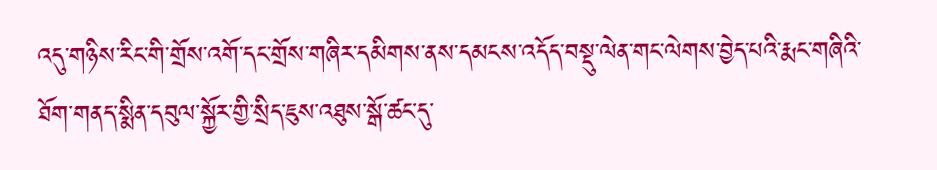འདུ་གཉིས་རིང་གི་གྲོས་འགོ་དང་གྲོས་གཞིར་དམིགས་ནས་དམངས་འདོད་བསྡུ་ལེན་གང་ལེགས་བྱེད་པའི་རྨང་གཞིའི་ཐོག་གནད་སྨིན་དབུལ་སྐྱོར་གྱི་སྲིད་ཇུས་འཐུས་སྒོ་ཚང་དུ་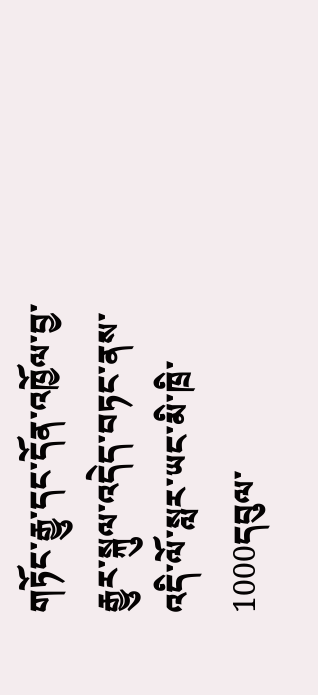གཏོང་རྒྱུ་དང་དོན་འཁྱོལ་བྱ་རྒྱུར་སྐུལ་འདེད་བཏང་ནས་འདི་ལོ་སླར་ཡང་མི་ཁྲི་1000དབུལ་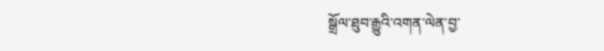སྒྲོལ་ཐུབ་རྒྱུའི་འགན་ལེན་བྱ་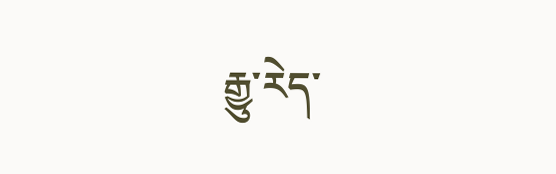རྒྱུ་རེད་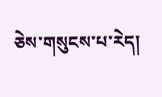ཅེས་གསུངས་པ་རེད།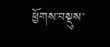ཕྱོགས་བསྡུས་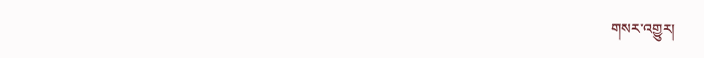གསར་འགྱུར།